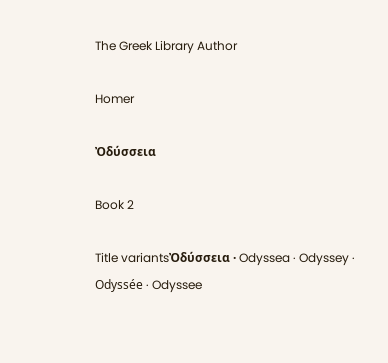The Greek Library Author

Homer

Ὀδύσσεια

Book 2

Title variantsὈδύσσεια · Odyssea · Odyssey · Odyssée · Odyssee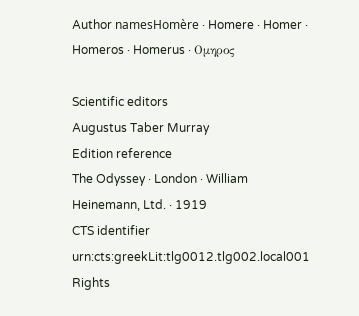Author namesHomère · Homere · Homer · Homeros · Homerus · Ομηρος

Scientific editors
Augustus Taber Murray
Edition reference
The Odyssey · London · William Heinemann, Ltd. · 1919
CTS identifier
urn:cts:greekLit:tlg0012.tlg002.local001
Rights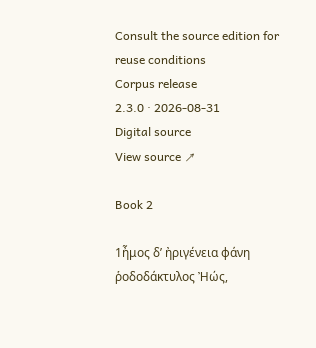Consult the source edition for reuse conditions
Corpus release
2.3.0 · 2026-08-31
Digital source
View source ↗

Book 2

1ἦμος δʼ ἠριγένεια φάνη ῥοδοδάκτυλος Ἠώς,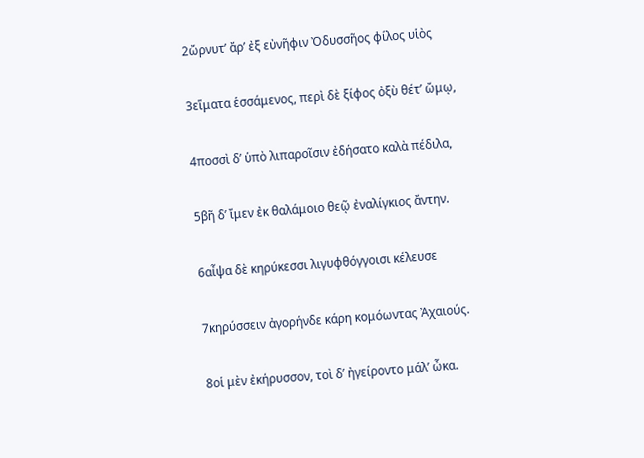2ὤρνυτʼ ἄρʼ ἐξ εὐνῆφιν Ὀδυσσῆος φίλος υἱὸς

3εἵματα ἑσσάμενος, περὶ δὲ ξίφος ὀξὺ θέτʼ ὤμῳ,

4ποσσὶ δʼ ὑπὸ λιπαροῖσιν ἐδήσατο καλὰ πέδιλα,

5βῆ δʼ ἴμεν ἐκ θαλάμοιο θεῷ ἐναλίγκιος ἄντην.

6αἶψα δὲ κηρύκεσσι λιγυφθόγγοισι κέλευσε

7κηρύσσειν ἀγορήνδε κάρη κομόωντας Ἀχαιούς.

8οἱ μὲν ἐκήρυσσον, τοὶ δʼ ἠγείροντο μάλʼ ὦκα.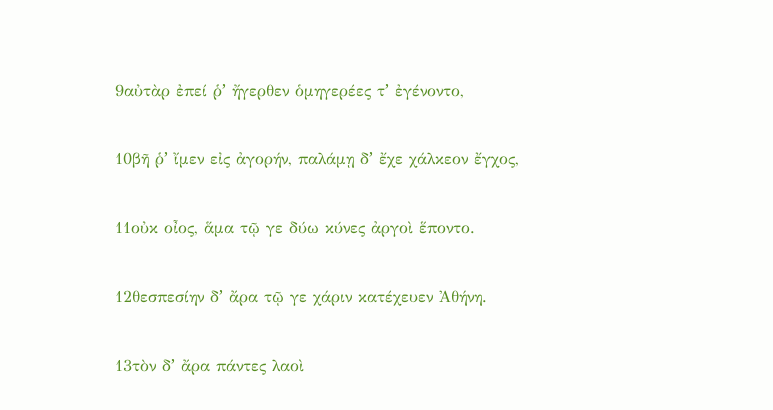9αὐτὰρ ἐπεί ῥʼ ἤγερθεν ὁμηγερέες τʼ ἐγένοντο,

10βῆ ῥʼ ἴμεν εἰς ἀγορήν, παλάμῃ δʼ ἔχε χάλκεον ἔγχος,

11οὐκ οἶος, ἅμα τῷ γε δύω κύνες ἀργοὶ ἕποντο.

12θεσπεσίην δʼ ἄρα τῷ γε χάριν κατέχευεν Ἀθήνη.

13τὸν δʼ ἄρα πάντες λαοὶ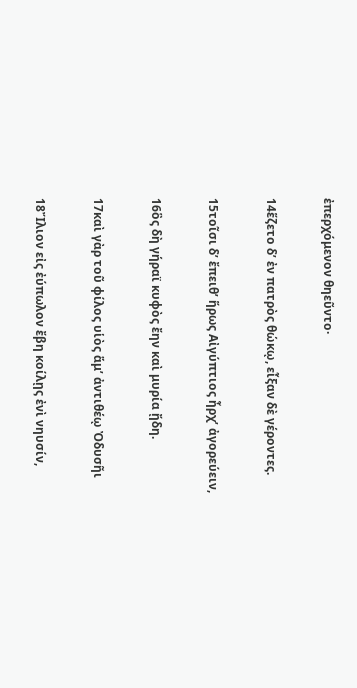ἐπερχόμενον θηεῦντο·

14ἕζετο δʼ ἐν πατρὸς θώκῳ, εἶξαν δὲ γέροντες.

15τοῖσι δʼ ἔπειθʼ ἥρως Αἰγύπτιος ἦρχʼ ἀγορεύειν,

16ὃς δὴ γήραϊ κυφὸς ἔην καὶ μυρία ᾔδη.

17καὶ γὰρ τοῦ φίλος υἱὸς ἅμʼ ἀντιθέῳ Ὀδυσῆι

18Ἴλιον εἰς ἐύπωλον ἔβη κοίλῃς ἐνὶ νηυσίν,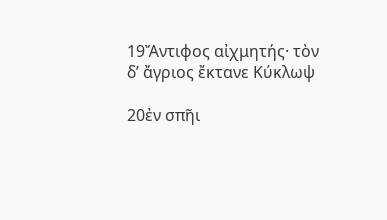19Ἄντιφος αἰχμητής· τὸν δʼ ἄγριος ἔκτανε Κύκλωψ

20ἐν σπῆι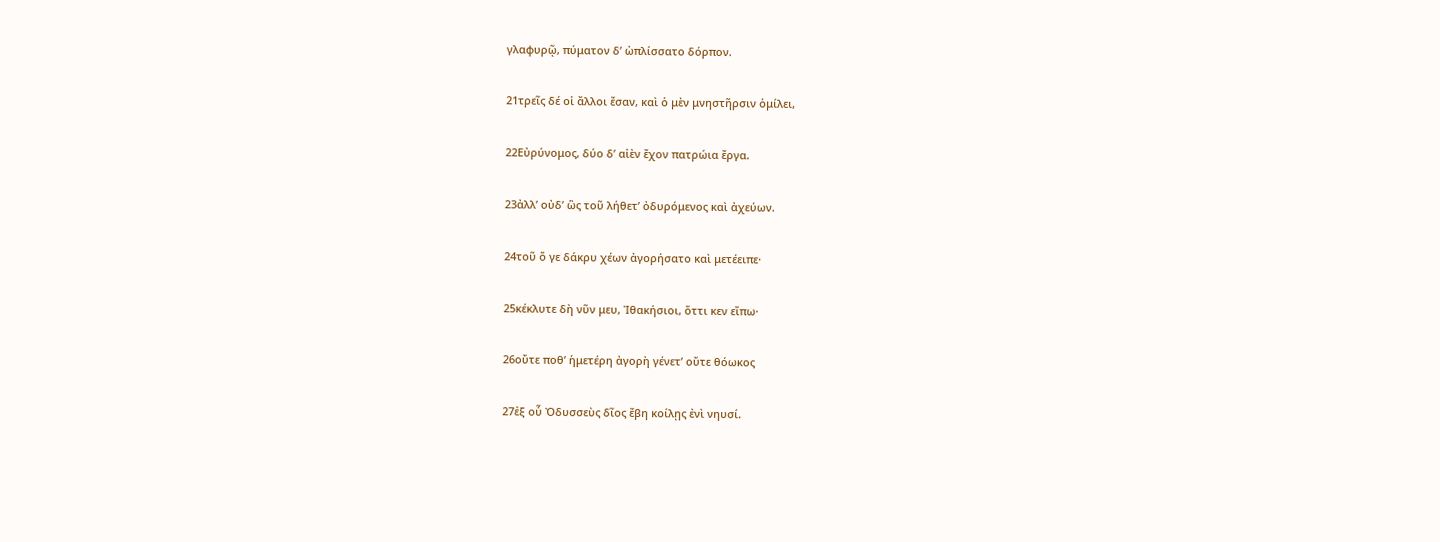γλαφυρῷ, πύματον δʼ ὡπλίσσατο δόρπον.

21τρεῖς δέ οἱ ἄλλοι ἔσαν, καὶ ὁ μὲν μνηστῆρσιν ὁμίλει,

22Εὐρύνομος, δύο δʼ αἰὲν ἔχον πατρώια ἔργα.

23ἀλλʼ οὐδʼ ὣς τοῦ λήθετʼ ὀδυρόμενος καὶ ἀχεύων.

24τοῦ ὅ γε δάκρυ χέων ἀγορήσατο καὶ μετέειπε·

25κέκλυτε δὴ νῦν μευ, Ἰθακήσιοι, ὅττι κεν εἴπω·

26οὔτε ποθʼ ἡμετέρη ἀγορὴ γένετʼ οὔτε θόωκος

27ἐξ οὗ Ὀδυσσεὺς δῖος ἔβη κοίλῃς ἐνὶ νηυσί.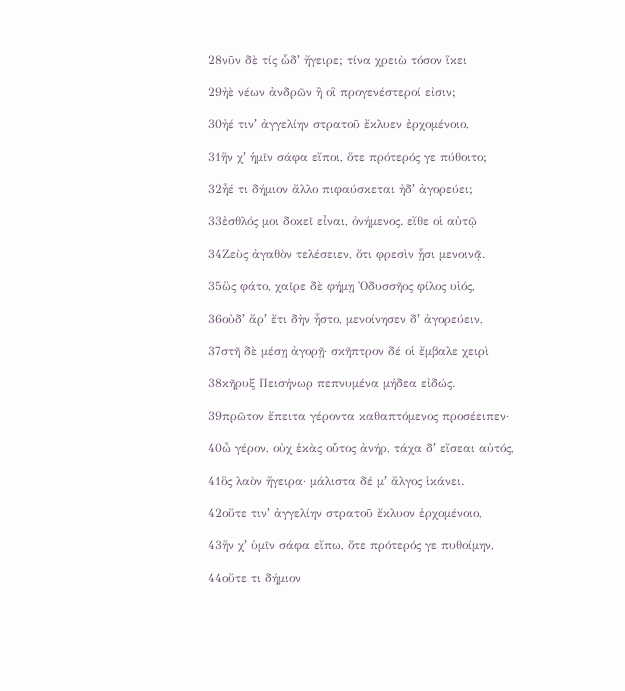28νῦν δὲ τίς ὧδʼ ἤγειρε; τίνα χρειὼ τόσον ἵκει

29ἠὲ νέων ἀνδρῶν ἢ οἳ προγενέστεροί εἰσιν;

30ἠέ τινʼ ἀγγελίην στρατοῦ ἔκλυεν ἐρχομένοιο,

31ἥν χʼ ἡμῖν σάφα εἴποι, ὅτε πρότερός γε πύθοιτο;

32ἦέ τι δήμιον ἄλλο πιφαύσκεται ἠδʼ ἀγορεύει;

33ἐσθλός μοι δοκεῖ εἶναι, ὀνήμενος. εἴθε οἱ αὐτῷ

34Ζεὺς ἀγαθὸν τελέσειεν, ὅτι φρεσὶν ᾗσι μενοινᾷ.

35ὣς φάτο, χαῖρε δὲ φήμῃ Ὀδυσσῆος φίλος υἱός,

36οὐδʼ ἄρʼ ἔτι δὴν ἧστο, μενοίνησεν δʼ ἀγορεύειν,

37στῆ δὲ μέσῃ ἀγορῇ· σκῆπτρον δέ οἱ ἔμβαλε χειρὶ

38κῆρυξ Πεισήνωρ πεπνυμένα μήδεα εἰδώς.

39πρῶτον ἔπειτα γέροντα καθαπτόμενος προσέειπεν·

40ὦ γέρον, οὐχ ἑκὰς οὗτος ἀνήρ, τάχα δʼ εἴσεαι αὐτός,

41ὃς λαὸν ἤγειρα· μάλιστα δέ μʼ ἄλγος ἱκάνει.

42οὔτε τινʼ ἀγγελίην στρατοῦ ἔκλυον ἐρχομένοιο,

43ἥν χʼ ὑμῖν σάφα εἴπω, ὅτε πρότερός γε πυθοίμην,

44οὔτε τι δήμιον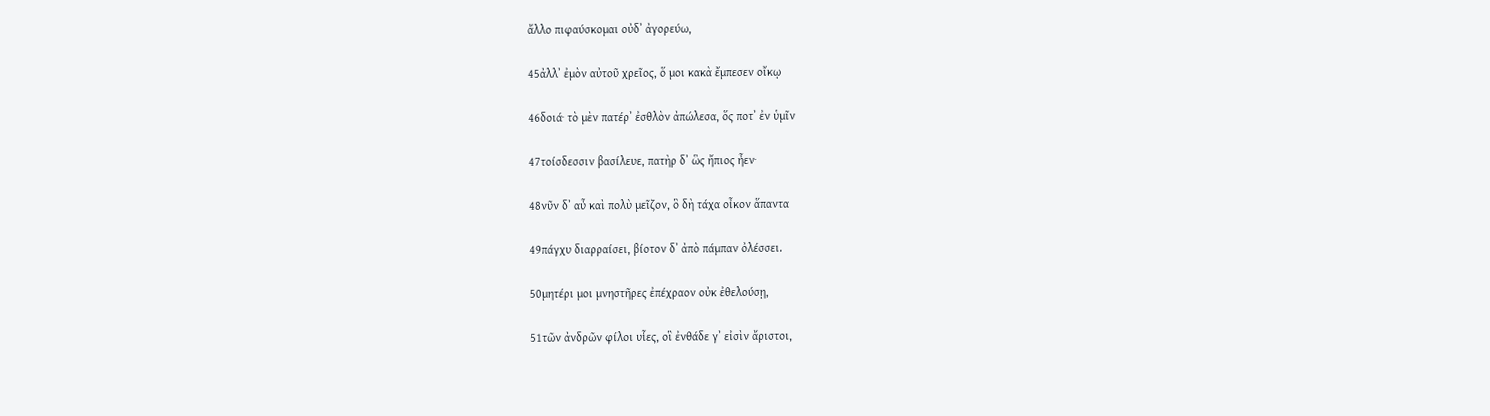ἄλλο πιφαύσκομαι οὐδʼ ἀγορεύω,

45ἀλλʼ ἐμὸν αὐτοῦ χρεῖος, ὅ μοι κακὰ ἔμπεσεν οἴκῳ

46δοιά· τὸ μὲν πατέρʼ ἐσθλὸν ἀπώλεσα, ὅς ποτʼ ἐν ὑμῖν

47τοίσδεσσιν βασίλευε, πατὴρ δʼ ὣς ἤπιος ἦεν·

48νῦν δʼ αὖ καὶ πολὺ μεῖζον, ὃ δὴ τάχα οἶκον ἅπαντα

49πάγχυ διαρραίσει, βίοτον δʼ ἀπὸ πάμπαν ὀλέσσει.

50μητέρι μοι μνηστῆρες ἐπέχραον οὐκ ἐθελούσῃ,

51τῶν ἀνδρῶν φίλοι υἷες, οἳ ἐνθάδε γʼ εἰσὶν ἄριστοι,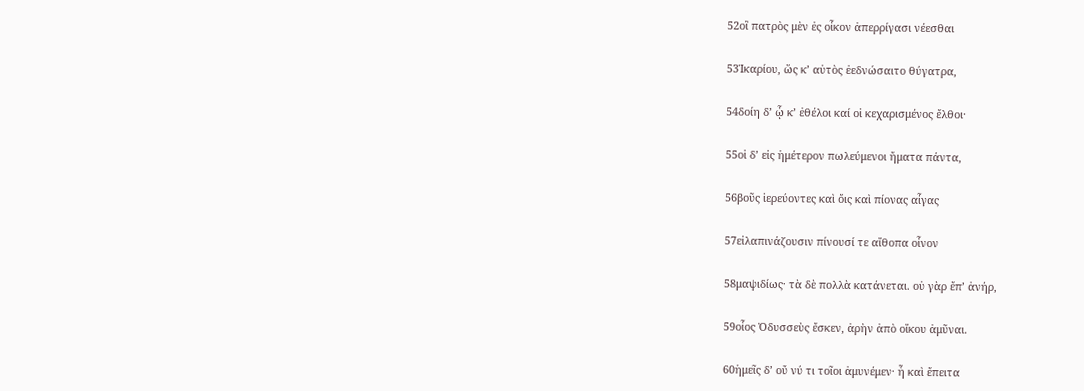52οἳ πατρὸς μὲν ἐς οἶκον ἀπερρίγασι νέεσθαι

53Ἰκαρίου, ὥς κʼ αὐτὸς ἐεδνώσαιτο θύγατρα,

54δοίη δʼ ᾧ κʼ ἐθέλοι καί οἱ κεχαρισμένος ἔλθοι·

55οἱ δʼ εἰς ἡμέτερον πωλεύμενοι ἤματα πάντα,

56βοῦς ἱερεύοντες καὶ ὄις καὶ πίονας αἶγας

57εἰλαπινάζουσιν πίνουσί τε αἴθοπα οἶνον

58μαψιδίως· τὰ δὲ πολλὰ κατάνεται. οὐ γὰρ ἔπʼ ἀνήρ,

59οἷος Ὀδυσσεὺς ἔσκεν, ἀρὴν ἀπὸ οἴκου ἀμῦναι.

60ἡμεῖς δʼ οὔ νύ τι τοῖοι ἀμυνέμεν· ἦ καὶ ἔπειτα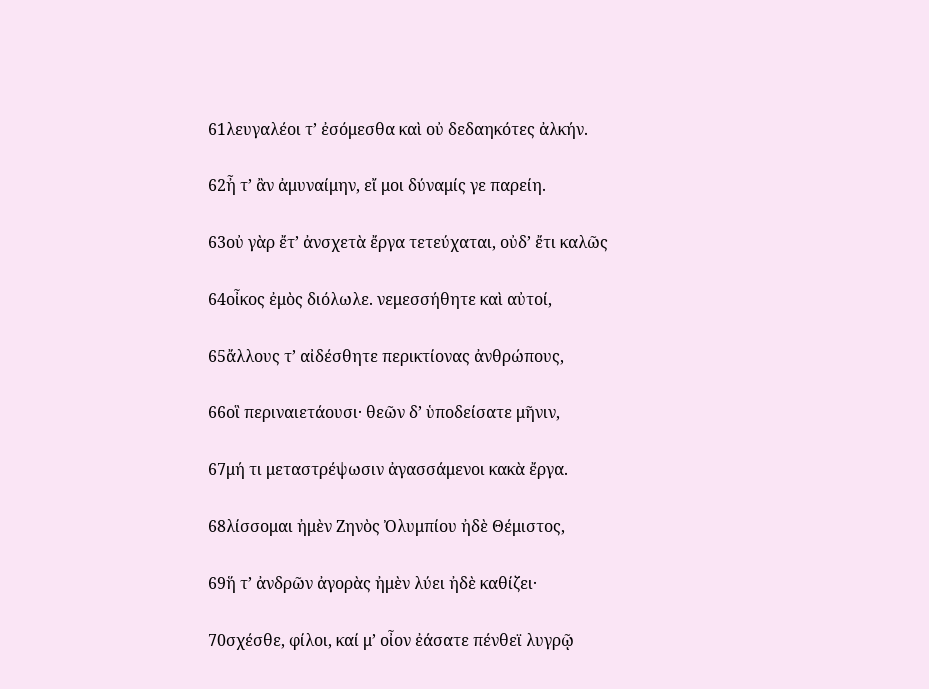61λευγαλέοι τʼ ἐσόμεσθα καὶ οὐ δεδαηκότες ἀλκήν.

62ἦ τʼ ἂν ἀμυναίμην, εἴ μοι δύναμίς γε παρείη.

63οὐ γὰρ ἔτʼ ἀνσχετὰ ἔργα τετεύχαται, οὐδʼ ἔτι καλῶς

64οἶκος ἐμὸς διόλωλε. νεμεσσήθητε καὶ αὐτοί,

65ἄλλους τʼ αἰδέσθητε περικτίονας ἀνθρώπους,

66οἳ περιναιετάουσι· θεῶν δʼ ὑποδείσατε μῆνιν,

67μή τι μεταστρέψωσιν ἀγασσάμενοι κακὰ ἔργα.

68λίσσομαι ἠμὲν Ζηνὸς Ὀλυμπίου ἠδὲ Θέμιστος,

69ἥ τʼ ἀνδρῶν ἀγορὰς ἠμὲν λύει ἠδὲ καθίζει·

70σχέσθε, φίλοι, καί μʼ οἶον ἐάσατε πένθεϊ λυγρῷ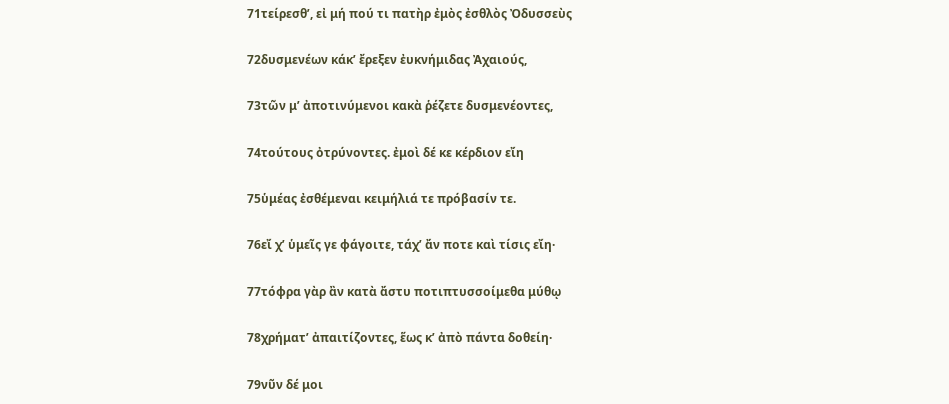71τείρεσθʼ, εἰ μή πού τι πατὴρ ἐμὸς ἐσθλὸς Ὀδυσσεὺς

72δυσμενέων κάκʼ ἔρεξεν ἐυκνήμιδας Ἀχαιούς,

73τῶν μʼ ἀποτινύμενοι κακὰ ῥέζετε δυσμενέοντες,

74τούτους ὀτρύνοντες. ἐμοὶ δέ κε κέρδιον εἴη

75ὑμέας ἐσθέμεναι κειμήλιά τε πρόβασίν τε.

76εἴ χʼ ὑμεῖς γε φάγοιτε, τάχʼ ἄν ποτε καὶ τίσις εἴη·

77τόφρα γὰρ ἂν κατὰ ἄστυ ποτιπτυσσοίμεθα μύθῳ

78χρήματʼ ἀπαιτίζοντες, ἕως κʼ ἀπὸ πάντα δοθείη·

79νῦν δέ μοι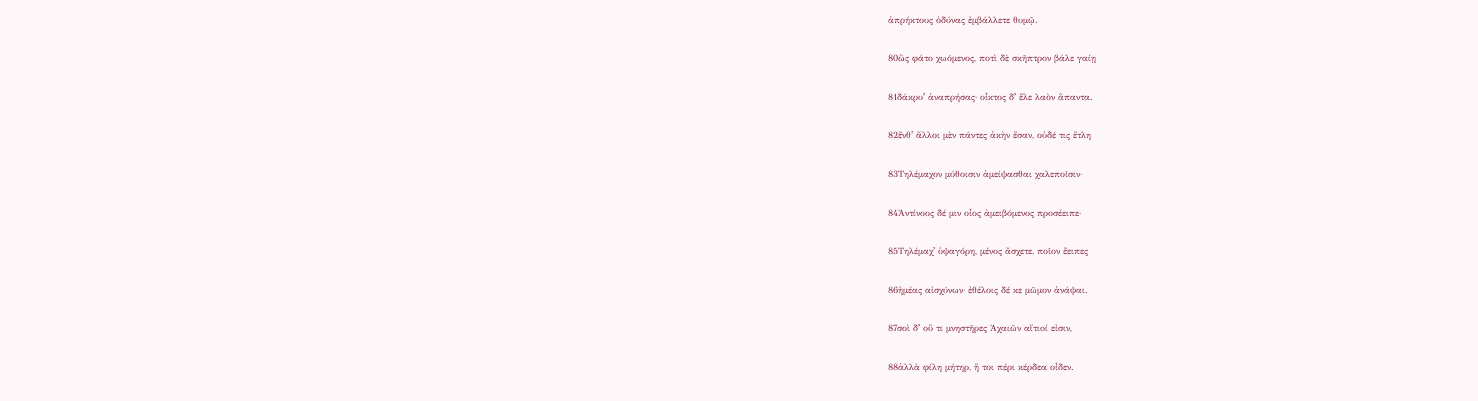ἀπρήκτους ὀδύνας ἐμβάλλετε θυμῷ.

80ὣς φάτο χωόμενος, ποτὶ δὲ σκῆπτρον βάλε γαίῃ

81δάκρυʼ ἀναπρήσας· οἶκτος δʼ ἕλε λαὸν ἅπαντα.

82ἔνθʼ ἄλλοι μὲν πάντες ἀκὴν ἔσαν, οὐδέ τις ἔτλη

83Τηλέμαχον μύθοισιν ἀμείψασθαι χαλεποῖσιν·

84Ἀντίνοος δέ μιν οἶος ἀμειβόμενος προσέειπε·

85Τηλέμαχʼ ὑψαγόρη, μένος ἄσχετε, ποῖον ἔειπες

86ἡμέας αἰσχύνων· ἐθέλοις δέ κε μῶμον ἀνάψαι.

87σοὶ δʼ οὔ τι μνηστῆρες Ἀχαιῶν αἴτιοί εἰσιν,

88ἀλλὰ φίλη μήτηρ, ἥ τοι πέρι κέρδεα οἶδεν.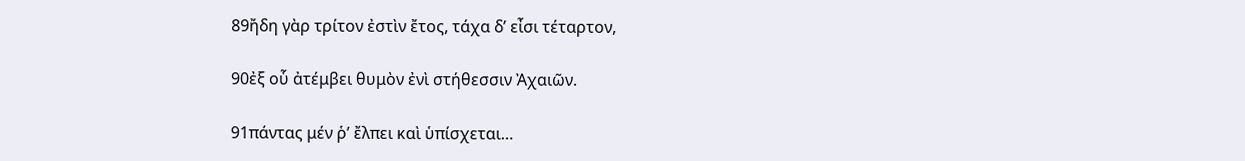89ἤδη γὰρ τρίτον ἐστὶν ἔτος, τάχα δʼ εἶσι τέταρτον,

90ἐξ οὗ ἀτέμβει θυμὸν ἐνὶ στήθεσσιν Ἀχαιῶν.

91πάντας μέν ῥʼ ἔλπει καὶ ὑπίσχεται…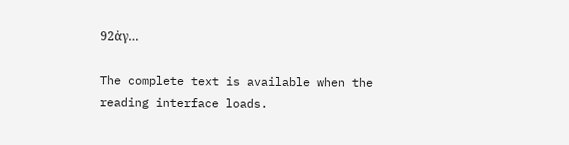92ἀγ…

The complete text is available when the reading interface loads.